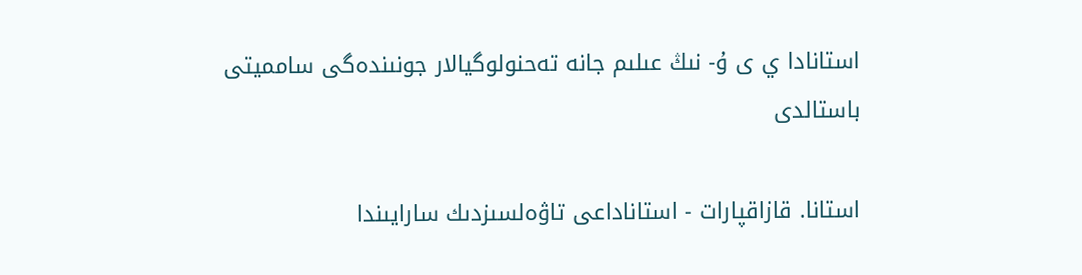استانادا ي ى ۇ- نىڭ عىلىم جانە تەحنولوگيالار جونىندەگى سامميتى باستالدى

استانا. قازاقپارات - استاناداعى تاۋەلسىزدىك سارايىندا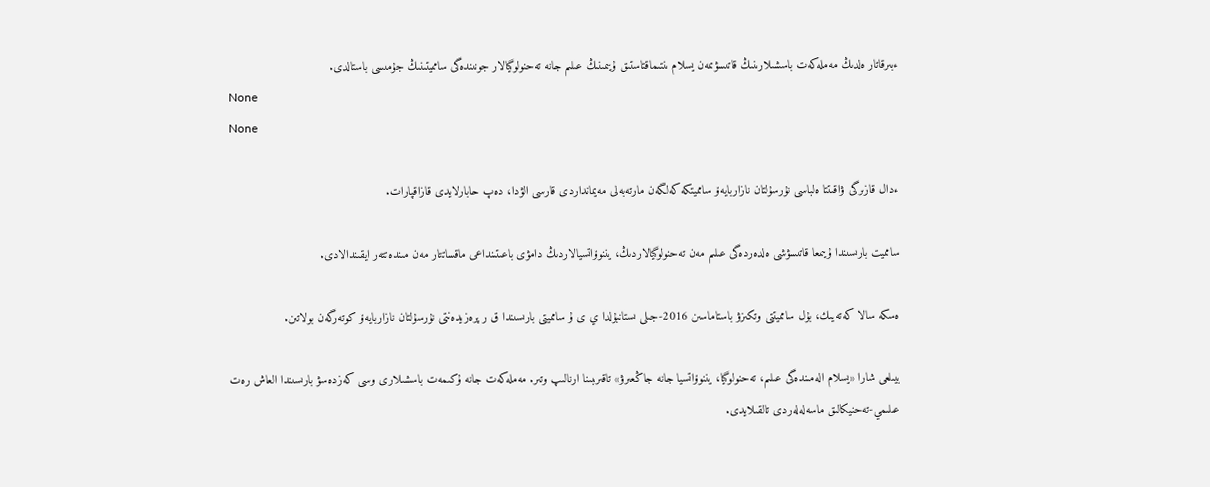ءبىرقاتار ەلدىڭ مەملەكەت باسشىلارىنىڭ قاتىسۋىمەن يسلام ىنتىماقتاستىق ۇيىمىنىڭ عىلىم جانە تەحنولوگيالار جونىندەگى سامميتىنىڭ جۇمىسى باستالدى.
None
None

ءدال قازىرگى ۋاقىتتا ەلباسى نۇرسۇلتان نازاربايەۆ سامميتكە كەلگەن مارتەبەلى مەيمانداردى قارسى الۋدا، دەپ حابارلايدى قازاقپارات.

سامميت بارىسىندا ۇيىمعا قاتىسۋشى ەلدەردەگى عىلىم مەن تەحنولوگيالاردىڭ، يننوۆاتسيالاردىڭ دامۋى باعىتىنداعى ماقساتتار مەن مىندەتتەر ايقىندالادى.

ەسكە سالا كەتەيىك، بۇل سامميتتى وتكىزۋ باستاماسىن 2016-جىلى ىستانبۇلدا ي ى ۇ سامميتى بارىسىندا ق ر پرەزيدەنتى نۇرسۇلتان نازاربايەۆ كوتەرگەن بولاتىن.

بيىلعى شارا «يسلام الەمىندەگى عىلىم، تەحنولوگيا، يننوۆاتسيا جانە جاڭعىرۋ» تاقىرىبىنا ارنالىپ وتىر. مەملەكەت جانە ۇكىمەت باسشىلارى وسى كەزدەسۋ بارىسىندا العاش رەت عىلىمي-تەحنيكالىق ماسەلەلەردى تالقىلايدى.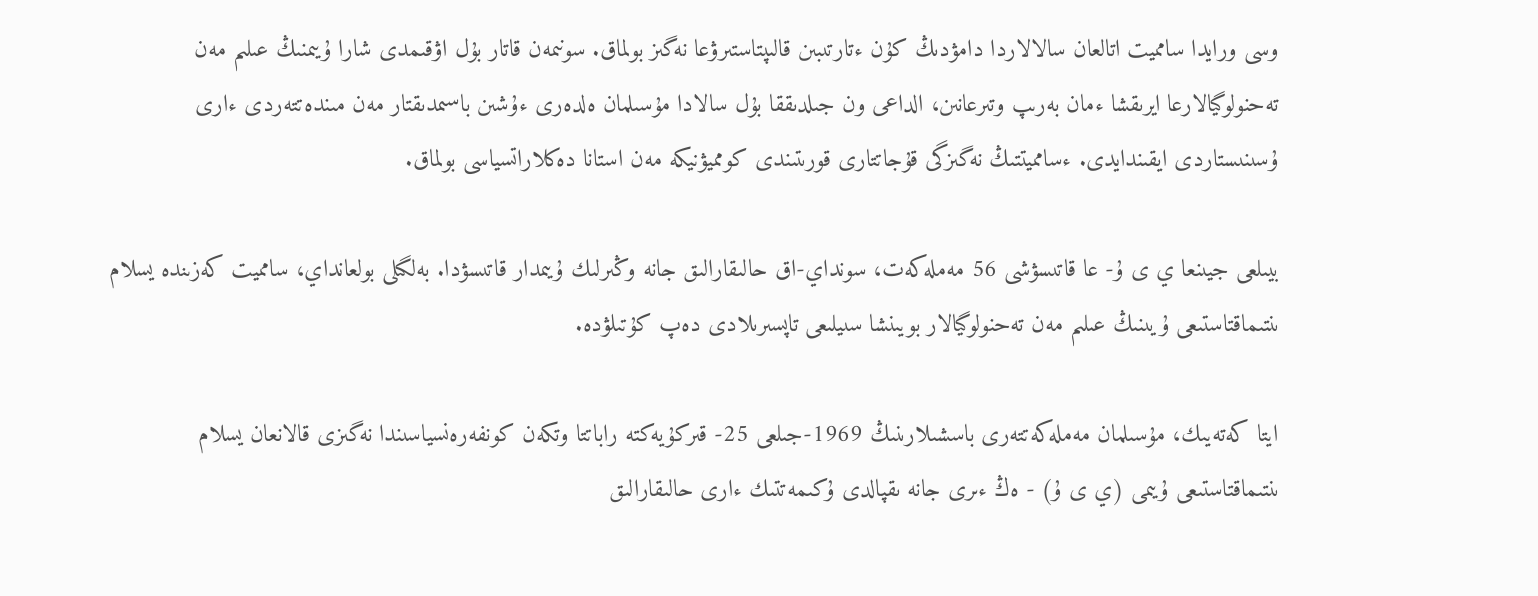وسى ورايدا سامميت اتالعان سالالاردا دامۋدىڭ كۇن ءتارتىبىن قالىپتاستىرۋعا نەگىز بولماق. سونىمەن قاتار بۇل اۋقىمدى شارا ۇيىمنىڭ عىلىم مەن تەحنولوگيالارعا ايرىقشا ءمان بەرىپ وتىرعانىن، الداعى ون جىلدىققا بۇل سالادا مۇسىلمان ەلدەرى ءۇشىن باسىمدىقتار مەن مىندەتتەردى ءارى ۇسىنىستاردى ايقىندايدى. ءسامميتتىڭ نەگىزگى قۇجاتتارى قورىتىندى كومميۋنيكە مەن استانا دەكلاراتسياسى بولماق.

بيىلعى جيىنعا ي ى ۇ- عا قاتىسۋشى 56 مەملەكەت، سونداي-اق حالىقارالىق جانە وڭىرلىك ۇيىمدار قاتىسۋدا. بەلگىلى بولعانداي، سامميت كەزىندە يسلام ىنتىماقتاستىعى ۇيىنىڭ عىلىم مەن تەحنولوگيالار بويىنشا سىيلىعى تاپسىرىلادى دەپ كۇتىلۋدە.

ايتا كەتەيىك، مۇسىلمان مەملەكەتتەرى باسشىلارىنىڭ 1969-جىلعى 25- قىركۇيەكتە راباتتا وتكەن كونفەرەنسياسىندا نەگىزى قالانعان يسلام ىنتىماقتاستىعى ۇيىمى (ي ى ۇ) - ەڭ ءىرى جانە ىقپالدى ۇكىمەتتىك ءارى حالىقارالىق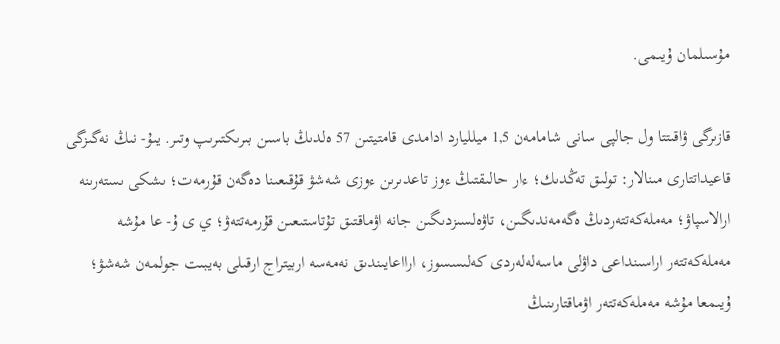مۇسىلمان ۇيىمى.

قازىرگى ۋاقىتتا ول جالپى سانى شامامەن 1,5 ميلليارد ادامدى قامتيتىن 57 ەلدىڭ باسىن بىرىكتىرىپ وتىر. يىۇ- نىڭ نەگىزگى قاعيداتتارى مىنالار: تولىق تەڭدىك؛ ءار حالىقتىڭ ءوز تاعدىرىن ءوزى شەشۋ قۇقىعىنا دەگەن قۇرمەت؛ ىشكى ىستەرىنە ارالاسپاۋ؛ مەملەكەتتەردىڭ ەگەمەندىگىن، تاۋەلسىزدىگىن جانە اۋماقتىق تۇتاستىعىن قۇرمەتتەۋ؛ ي ى ۇ- عا مۇشە مەملەكەتتەر اراسىنداعى داۋلى ماسەلەلەردى كەلىسسوز، ارااعايىندىق نەمەسە اربيتراج ارقىلى بەيبىت جولمەن شەشۋ؛ ۇيىمعا مۇشە مەملەكەتتەر اۋماقتارىنىڭ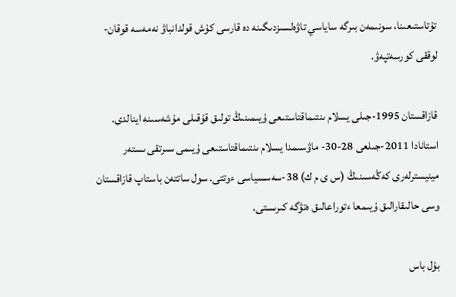تۇتاستىعىنا، سونىمەن بىرگە ساياسي تاۋەلسىزدىگىنە دە قارسى كۇش قولدانباۋ نەمەسە قوقان-لوققى كورسەتپەۋ.

قازاقستان 1995-جىلى يسلام ىنتىماقتاستىعى ۇيىمىنىڭ تولىق قۇقىلى مۇشەسىنە اينالدى. استانادا 2011-جىلعى 28-30- ماۋسىمدا يسلام ىنتىماقتاستىعى ۇيىمى سىرتقى ىستەر مينيسترلەرى كەڭەسىنىڭ (س ى م ك) 38-سەسسياسى ءوتتى. سول ساتتەن باستاپ قازاقستان وسى حالىقارالىق ۇيىمعا ءتوراعالىق ەتۋگە كىرىستى.

بۇل باس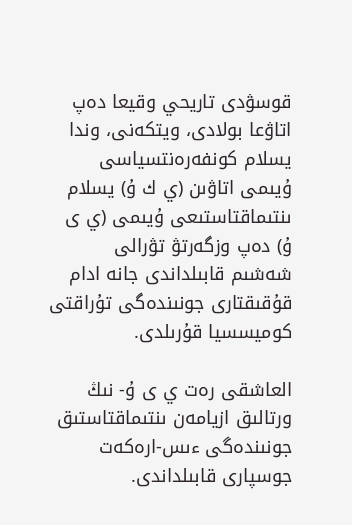قوسۋدى تاريحي وقيعا دەپ اتاۋعا بولادى، ويتكەنى، وندا يسلام كونفەرەنتسياسى ۇيىمى اتاۋىن (ي ك ۇ) يسلام ىنتىماقتاستىعى ۇيىمى (ي ى ۇ) دەپ وزگەرتۋ تۋرالى شەشىم قابىلداندى جانە ادام قۇقىقتارى جونىندەگى تۇراقتى كوميسسيا قۇرىلدى.

العاشقى رەت ي ى ۇ- نىڭ ورتالىق ازيامەن ىنتىماقتاستىق جونىندەگى ءىس-ارەكەت جوسپارى قابىلداندى.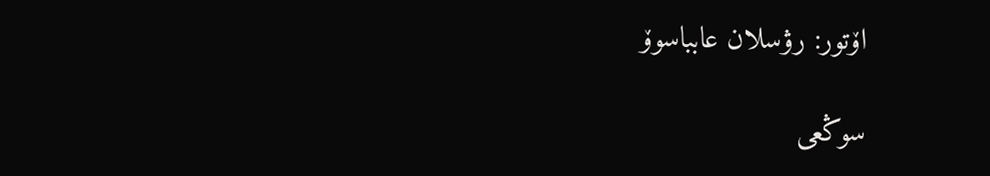اۆتور: رۋسلان عابباسوۆ

سوڭعى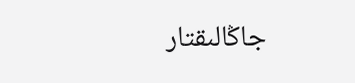جاڭالىقتار